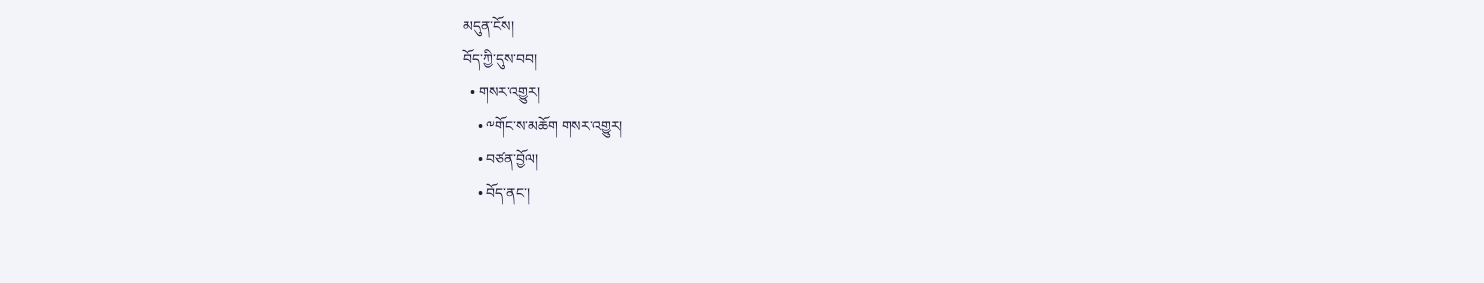མདུན་ངོས།
བོད་ཀྱི་དུས་བབ།
  • གསར་འགྱུར།
    • ༸གོང་ས་མཆོག གསར་འགྱུར།
    • བཙན་བྱོལ།
    • བོད་ནང་།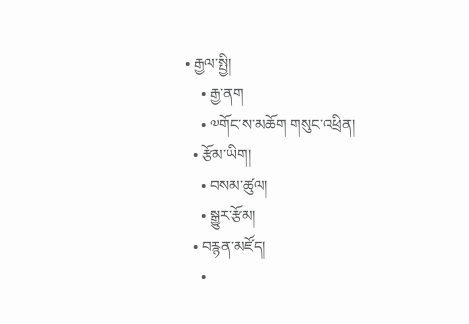• རྒྱལ་སྤྱི།
    • རྒྱ་ནག
    • ༧གོང་ས་མཆོག གསུང་འཕྲིན།
  • རྩོམ་ཡིག།
    • བསམ་ཚུལ།
    • སྒྱུར་རྩོམ།
  • བརྙན་མཛོད།
    •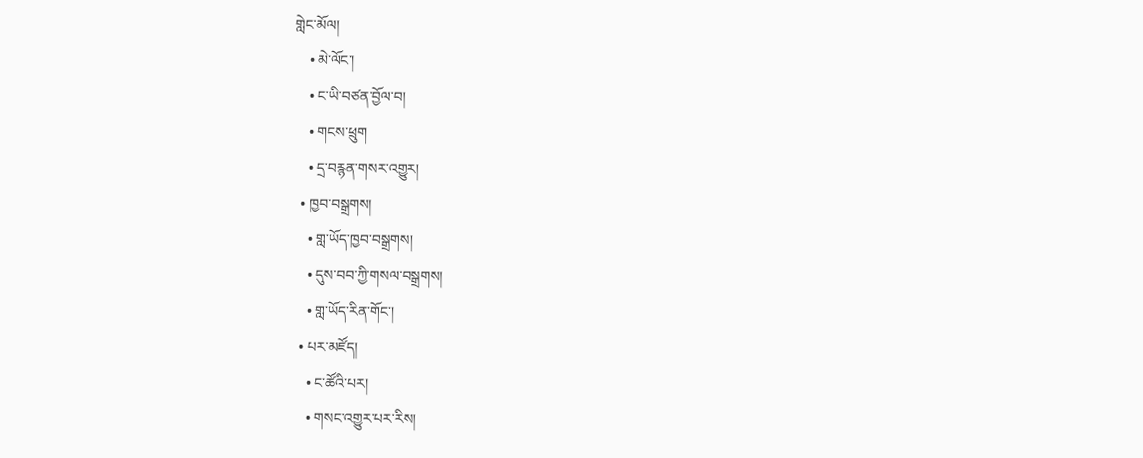གླེང་མོལ།
    • མེ་ལོང་།
    • ང་ཡི་བཙན་བྱོལ་བ།
    • གངས་ཕྲུག
    • དྲ་བརྙན་གསར་འགྱུར།
  • ཁྱབ་བསྒྲགས།
    • གླ་ཡོད་ཁྱབ་བསྒྲགས།
    • དུས་བབ་ཀྱི་གསལ་བསྒྲགས།
    • གླ་ཡོད་རིན་གོང་།
  • པར་མཛོད།
    • ང་ཚོའི་པར།
    • གསང་འགྱུར་པར་རིས།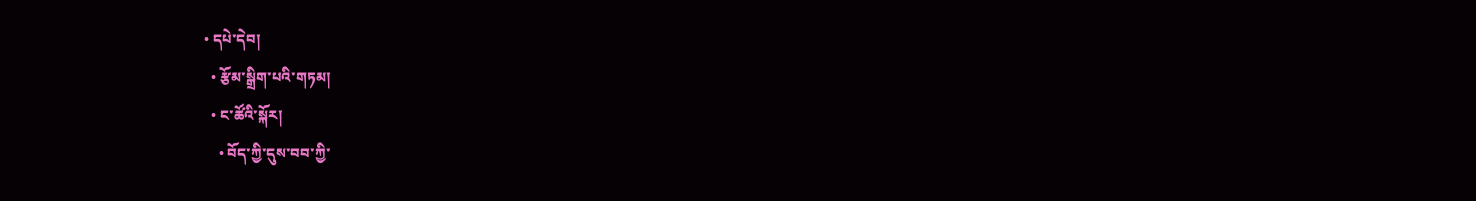• དཔེ་དེབ།
  • རྩོམ་སྒྲིག་པའི་གཏམ།
  • ང་ཚོའི་སྐོར།
    • བོད་ཀྱི་དུས་བབ་ཀྱི་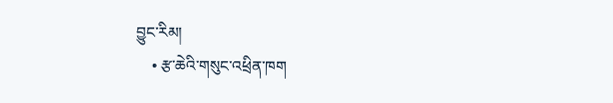བྱུང་རིམ།
    • རྩ་ཆེའི་གསུང་འཕྲིན་ཁག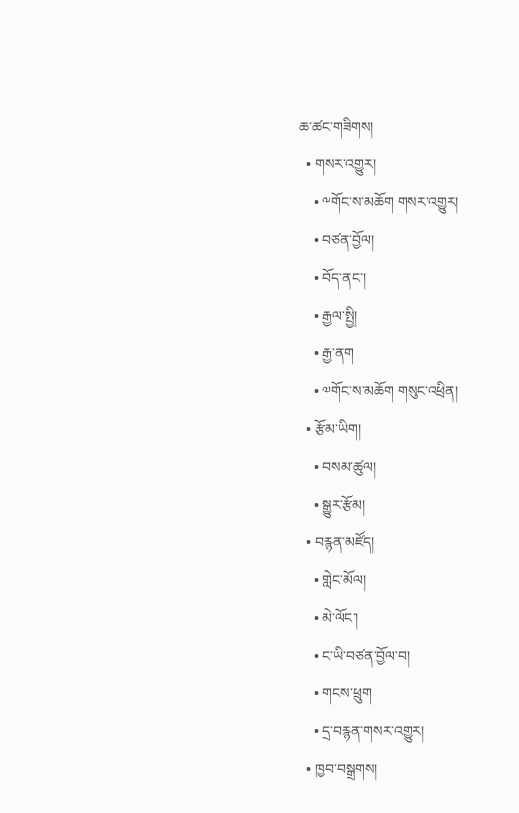ཆ་ཚང་གཟིགས།
  • གསར་འགྱུར།
    • ༸གོང་ས་མཆོག གསར་འགྱུར།
    • བཙན་བྱོལ།
    • བོད་ནང་།
    • རྒྱལ་སྤྱི།
    • རྒྱ་ནག
    • ༧གོང་ས་མཆོག གསུང་འཕྲིན།
  • རྩོམ་ཡིག།
    • བསམ་ཚུལ།
    • སྒྱུར་རྩོམ།
  • བརྙན་མཛོད།
    • གླེང་མོལ།
    • མེ་ལོང་།
    • ང་ཡི་བཙན་བྱོལ་བ།
    • གངས་ཕྲུག
    • དྲ་བརྙན་གསར་འགྱུར།
  • ཁྱབ་བསྒྲགས།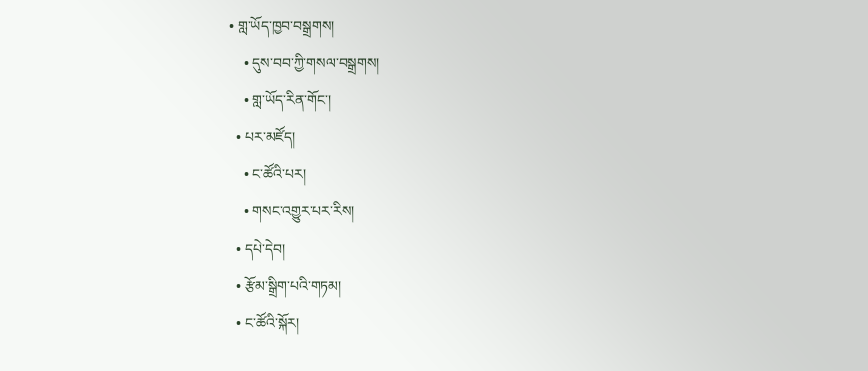• གླ་ཡོད་ཁྱབ་བསྒྲགས།
    • དུས་བབ་ཀྱི་གསལ་བསྒྲགས།
    • གླ་ཡོད་རིན་གོང་།
  • པར་མཛོད།
    • ང་ཚོའི་པར།
    • གསང་འགྱུར་པར་རིས།
  • དཔེ་དེབ།
  • རྩོམ་སྒྲིག་པའི་གཏམ།
  • ང་ཚོའི་སྐོར།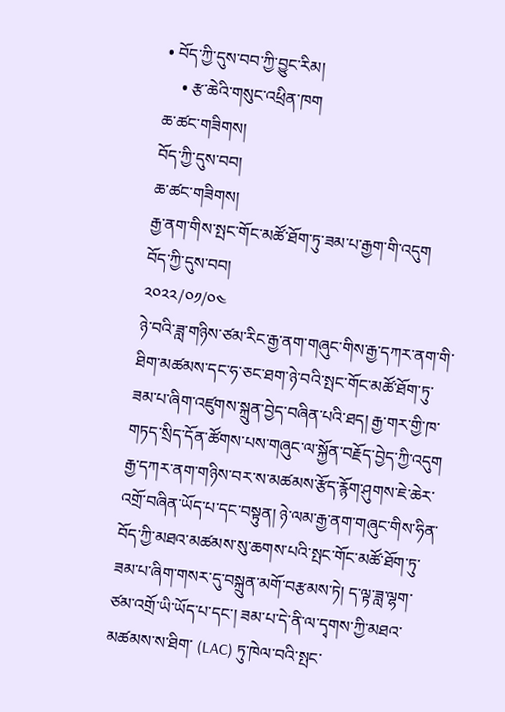• བོད་ཀྱི་དུས་བབ་ཀྱི་བྱུང་རིམ།
    • རྩ་ཆེའི་གསུང་འཕྲིན་ཁག
ཆ་ཚང་གཟིགས།
བོད་ཀྱི་དུས་བབ།
ཆ་ཚང་གཟིགས།
རྒྱ་ནག་གིས་སྤང་གོང་མཚོ་ཐོག་ཏུ་ཟམ་པ་རྒྱག་གི་འདུག
བོད་ཀྱི་དུས་བབ།
༢༠༢༢/༠༡/༠༤
ཉེ་བའི་ཟླ་གཉིས་ཙམ་རིང་རྒྱ་ནག་གཞུང་གིས་རྒྱ་དཀར་ནག་གི་ཐིག་མཚམས་དང་ཧ་ཅང་ཐག་ཉེ་བའི་སྤང་གོང་མཚོ་ཐོག་ཏུ་ཟམ་པ་ཞིག་འཛུགས་སྐྲུན་བྱེད་བཞིན་པའི་ཐད། རྒྱ་གར་གྱི་ཁ་གཏད་སྲིད་དོན་ཚོགས་པས་གཞུང་ལ་སྐྱོན་བརྗོད་བྱེད་ཀྱི་འདུག
རྒྱ་དཀར་ནག་གཉིས་བར་ས་མཚམས་རྩོད་རྙོག་ཤུགས་ཇེ་ཆེར་འགྲོ་བཞིན་ཡོད་པ་དང་བསྟུན། ཉེ་ལམ་རྒྱ་ནག་གཞུང་གིས་ཧིན་བོད་ཀྱི་མཐའ་མཚམས་སུ་ཆགས་པའི་སྤང་གོང་མཚོ་ཐོག་ཏུ་ཟམ་པ་ཞིག་གསར་དུ་བསྐྲུན་མགོ་བརྩམས་ཏེ། ད་ལྟ་ཟླ་ལྷག་ཙམ་འགྲོ་ཡི་ཡོད་པ་དང་། ཟམ་པ་དེ་ནི་ལ་དྭགས་ཀྱི་མཐའ་མཚམས་ས་ཐིག་ (LAC) ཏུ་ཁེལ་བའི་སྤང་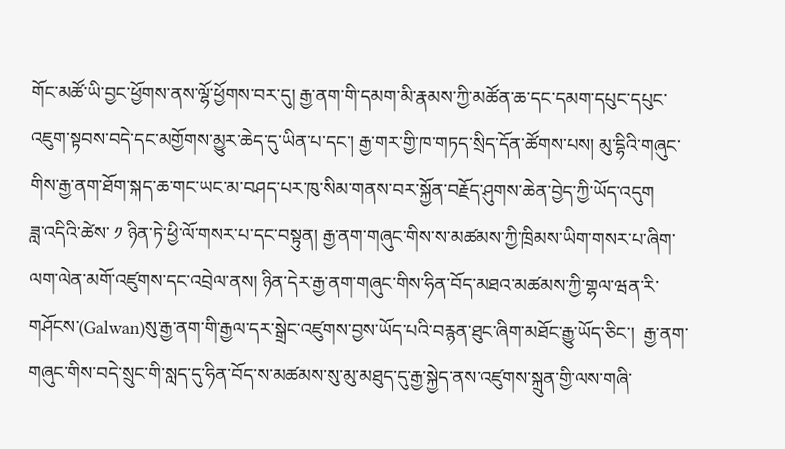གོང་མཚོ་ཡི་བྱང་ཕྱོགས་ནས་ལྷོ་ཕྱོགས་བར་དུ། རྒྱ་ནག་གི་དམག་མི་རྣམས་ཀྱི་མཚོན་ཆ་དང་དམག་དཔུང་དཔུང་འཇུག་སྟབས་བདེ་དང་མགྱོགས་མྱུར་ཆེད་དུ་ཡིན་པ་དང་། རྒྱ་གར་གྱི་ཁ་གཏད་སྲིད་དོན་ཚོགས་པས། མུ་དྷིའི་གཞུང་གིས་རྒྱ་ནག་ཐོག་སྐད་ཆ་གང་ཡང་མ་བཤད་པར་ཁུ་སིམ་གནས་བར་སྐྱོན་བརྗོད་ཤུགས་ཆེན་བྱེད་ཀྱི་ཡོད་འདུག
ཟླ་འདིའི་ཚེས་ ༡ ཉིན་ཏེ་ཕྱི་ལོ་གསར་པ་དང་བསྟུན། རྒྱ་ནག་གཞུང་གིས་ས་མཚམས་ཀྱི་ཁྲིམས་ཡིག་གསར་པ་ཞིག་ལག་ལེན་མགོ་འཛུགས་དང་འབྲེལ་ནས། ཉིན་དེར་རྒྱ་ནག་གཞུང་གིས་ཧིན་བོད་མཐའ་མཚམས་ཀྱི་གྷལ་ཝན་རི་གཤོངས་(Galwan)སུ་རྒྱ་ནག་གི་རྒྱལ་དར་སྒྲེང་འཛུགས་བྱས་ཡོད་པའི་བརྙན་ཐུང་ཞིག་མཐོང་རྒྱུ་ཡོད་ཅིང་།  རྒྱ་ནག་གཞུང་གིས་བདེ་སྲུང་གི་སླད་དུ་ཧིན་བོད་ས་མཚམས་སུ་མུ་མཐུད་དུ་རྒྱ་སྐྱེད་ནས་འཛུགས་སྐྲུན་གྱི་ལས་གཞི་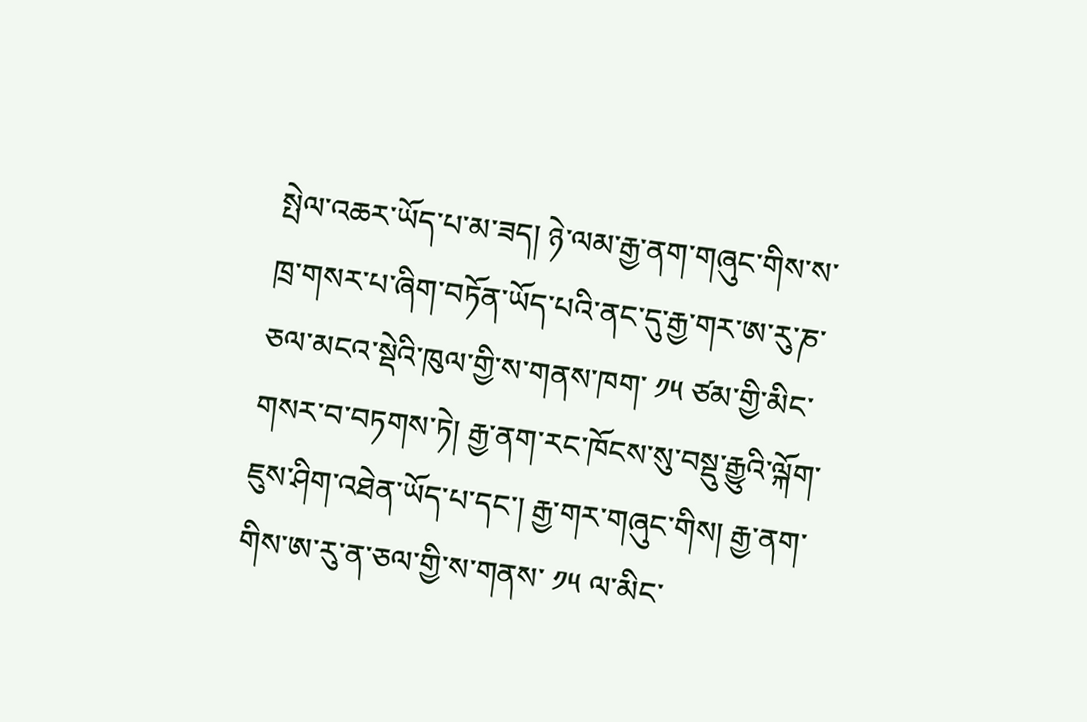སྤེལ་འཆར་ཡོད་པ་མ་ཟད། ཉེ་ལམ་རྒྱ་ནག་གཞུང་གིས་ས་ཁྲ་གསར་པ་ཞིག་བཏོན་ཡོད་པའི་ནང་དུ་རྒྱ་གར་ཨ་རུ་ཎ་ཅལ་མངའ་སྡེའི་ཁུལ་གྱི་ས་གནས་ཁག་ ༡༥ ཙམ་གྱི་མིང་གསར་བ་བཏགས་ཏེ། རྒྱ་ནག་རང་ཁོངས་སུ་བསྡུ་རྒྱུའི་ལྐོག་ཇུས་ཤིག་འཐེན་ཡོད་པ་དང་། རྒྱ་གར་གཞུང་གིས། རྒྱ་ནག་གིས་ཨ་རུ་ན་ཅལ་གྱི་ས་གནས་ ༡༥ ལ་མིང་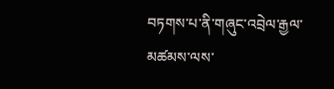བཏགས་པ་ནི་གཞུང་འབྲེལ་རྒྱལ་མཚམས་ལས་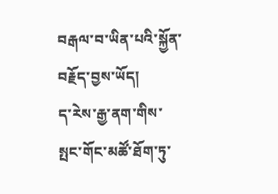བརྒལ་བ་ཡིན་པའི་སྐྱོན་བརྗོད་བྱས་ཡོད།
ད་རེས་རྒྱ་ནག་གིས་སྤང་གོང་མཚོ་ཐོག་ཏུ་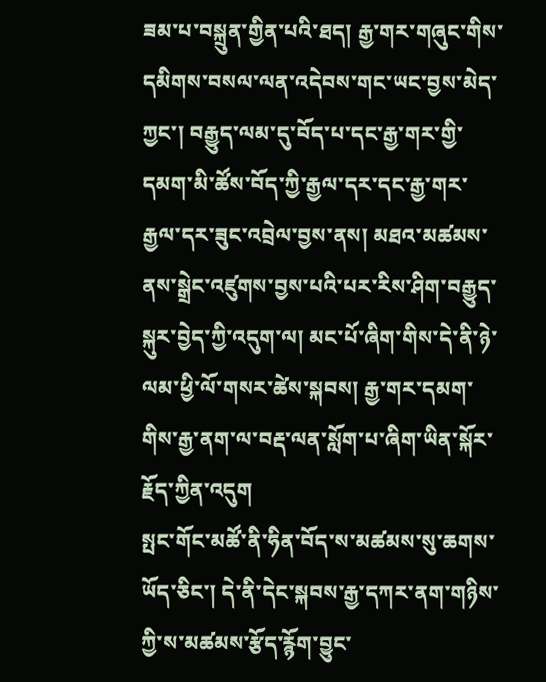ཟམ་པ་བསྐྲུན་གྱིན་པའི་ཐད། རྒྱ་གར་གཞུང་གིས་དམིགས་བསལ་ལན་འདེབས་གང་ཡང་བྱས་མེད་ཀྱང་། བརྒྱུད་ལམ་དུ་བོད་པ་དང་རྒྱ་གར་གྱི་དམག་མི་ཚོས་བོད་ཀྱི་རྒྱལ་དར་དང་རྒྱ་གར་རྒྱལ་དར་ཟུང་འབྲེལ་བྱས་ནས། མཐའ་མཚམས་ནས་སྒྲེང་འཛུགས་བྱས་པའི་པར་རིས་ཤིག་བརྒྱུད་སྐུར་བྱེད་ཀྱི་འདུག་ལ། མང་པོ་ཞིག་གིས་དེ་ནི་ཉེ་ལམ་ཕྱི་ལོ་གསར་ཚེས་སྐབས། རྒྱ་གར་དམག་གིས་རྒྱ་ནག་ལ་བརྡ་ལན་སློག་པ་ཞིག་ཡིན་སྐོར་རྗོད་ཀྱིན་འདུག
སྤང་གོང་མཚོ་ནི་ཧིན་བོད་ས་མཚམས་སུ་ཆགས་ཡོད་ཅིང་། དེ་ནི་དེང་སྐབས་རྒྱ་དཀར་ནག་གཉིས་ཀྱི་ས་མཚམས་རྩོད་རྙོག་བྱུང་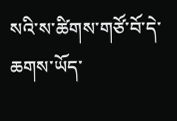སའི་ས་ཚིགས་གཙོ་བོ་དེ་ཆགས་ཡོད་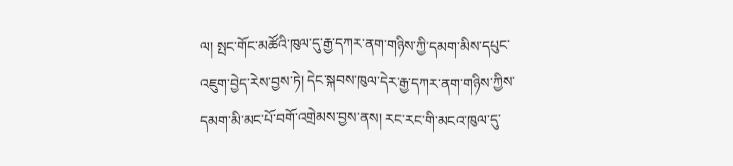ལ། སྤང་གོང་མཚོའི་ཁུལ་དུ་རྒྱ་དཀར་ནག་གཉིས་ཀྱི་དམག་མིས་དཔུང་འཇུག་བྱེད་རེས་བྱས་ཏེ། དེང་སྐབས་ཁུལ་དེར་རྒྱ་དཀར་ནག་གཉིས་ཀྱིས་དམག་མི་མང་པོ་བགོ་འགྲེམས་བྱས་ནས། རང་རང་གི་མངའ་ཁུལ་དུ་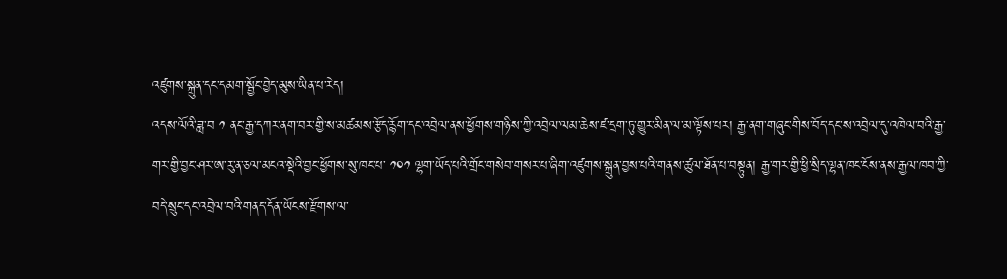འཛུགས་སྐྲུན་དང་དམག་སྦྱོང་བྱེད་མུས་ཡིན་པ་རེད།
འདས་ལོའི་ཟླ་བ ༡ ནང་རྒྱ་དཀར་ནག་བར་གྱི་ས་མཚམས་རྩོད་རྙོག་དང་འབྲེལ་ནས་ཕྱོགས་གཉིས་ཀྱི་འབྲེལ་ལམ་ཆེས་ཛ་དྲག་ཏུ་གྱུར་མིན་ལ་མ་ལྟོས་པར། རྒྱ་ནག་གཞུང་གིས་བོད་དང་ས་འབྲེལ་དུ་འཁེལ་བའི་རྒྱ་གར་གྱི་བྱང་ཤར་ཨ་རུ་ན་ཅལ་མངའ་སྡེའི་བྱང་ཕྱོགས་སུ་ཁང་པ་ ༡༠༡ ལྷག་ཡོད་པའི་གྲོང་གསེབ་གསར་པ་ཞིག་འཛུགས་སྐྲུན་བྱས་པའི་གནས་ཚུལ་ཐོན་པ་བསྟུན། རྒྱ་གར་གྱི་ཕྱི་སྲིད་ལྷན་ཁང་ངོས་ནས་རྒྱལ་ཁབ་ཀྱི་བདེ་སྲུང་དང་འབྲེལ་བའི་གནད་དོན་ཡོངས་རྫོགས་ལ་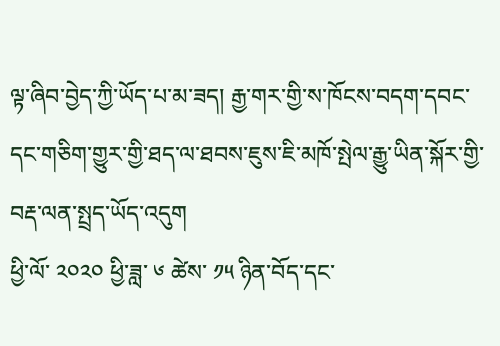ལྟ་ཞིབ་བྱེད་ཀྱི་ཡོད་པ་མ་ཟད། རྒྱ་གར་གྱི་ས་ཁོངས་བདག་དབང་དང་གཅིག་གྱུར་གྱི་ཐད་ལ་ཐབས་ཇུས་ཇི་མཁོ་སྤེལ་རྒྱུ་ཡིན་སྐོར་གྱི་བརྡ་ལན་སྤྲད་ཡོད་འདུག
ཕྱི་ལོ་ ༢༠༢༠ ཕྱི་ཟླ་ ༦ ཚེས་ ༡༥ ཉིན་བོད་དང་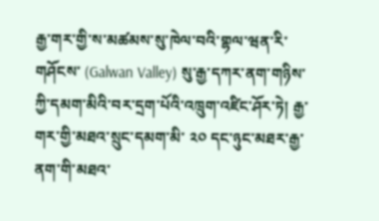རྒྱ་གར་གྱི་ས་མཚམས་སུ་ཁེལ་བའི་གྷལ་ཝན་རི་གཤོངས་ (Galwan Valley) སུ་རྒྱ་དཀར་ནག་གཉིས་ཀྱི་དམག་མིའི་བར་དྲག་པོའི་འཁྲུག་འཛིང་ཤོར་ཏེ། རྒྱ་གར་གྱི་མཐའ་སྲུང་དམག་མི་ ༢༠ དང་ཉུང་མཐར་རྒྱ་ནག་གི་མཐའ་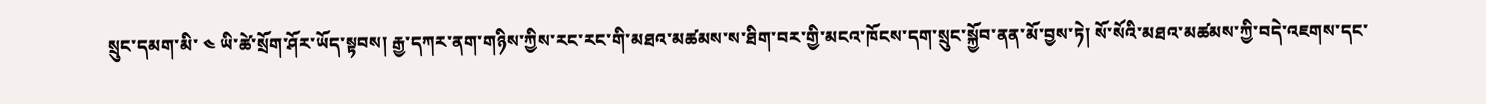སྲུང་དམག་མི་ ༤ ཡི་ཚེ་སྲོག་ཤོར་ཡོད་སྟབས། རྒྱ་དཀར་ནག་གཉིས་ཀྱིས་རང་རང་གི་མཐའ་མཚམས་ས་ཐིག་བར་གྱི་མངའ་ཁོངས་དག་སྲུང་སྐྱོབ་ནན་མོ་བྱས་ཏེ། སོ་སོའི་མཐའ་མཚམས་ཀྱི་བདེ་འཇགས་དང་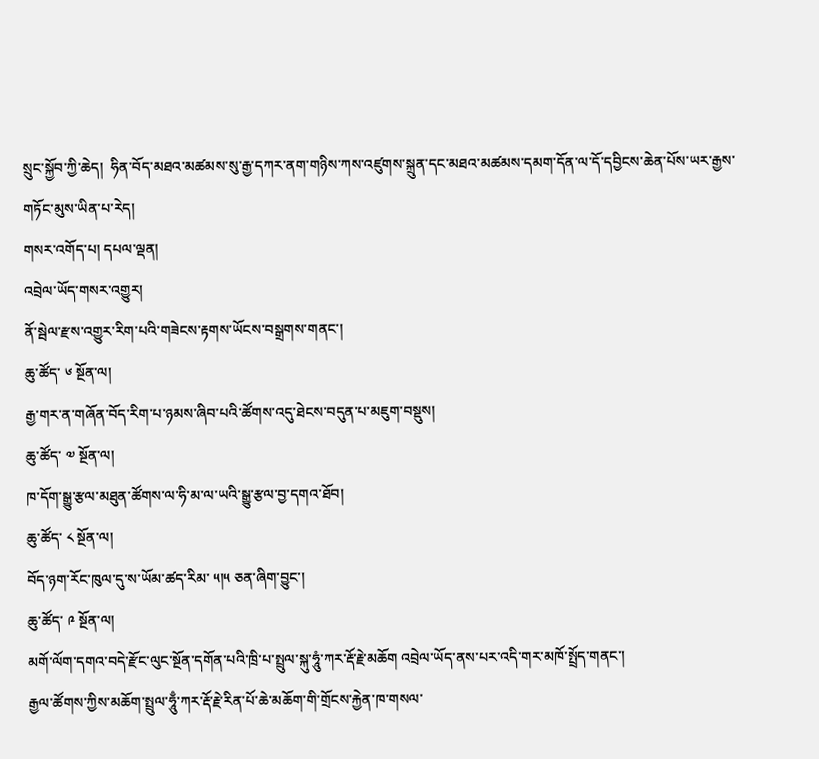སྲུང་སྐྱོབ་ཀྱི་ཆེད།  ཧིན་བོད་མཐའ་མཚམས་སུ་རྒྱ་དཀར་ནག་གཉིས་ཀས་འཛུགས་སྐྲུན་དང་མཐའ་མཚམས་དམག་དོན་ལ་དོ་དབྱིངས་ཆེན་པོས་ཡར་རྒྱས་གཏོང་མུས་ཡིན་པ་རེད།
གསར་འགོད་པ། དཔལ་ལྡན།
འབྲེལ་ཡོད་གསར་འགྱུར།
ནོ་སྦེལ་རྫས་འགྱུར་རིག་པའི་གཟེངས་རྟགས་ཡོངས་བསྒྲགས་གནང་།
ཆུ་ཚོད་ ༦ སྔོན་ལ།
རྒྱ་གར་ན་གཞོན་བོད་རིག་པ་ཉམས་ཞིབ་པའི་ཚོགས་འདུ་ཐེངས་བདུན་པ་མཇུག་བསྡུས།
ཆུ་ཚོད་ ༧ སྔོན་ལ།
ཁ་དོག་སྒྱུ་རྩལ་མཐུན་ཚོགས་ལ་ཧི་མ་ལ་ཡའི་སྒྱུ་རྩལ་བྱ་དགའ་ཐོབ།
ཆུ་ཚོད་ ༨ སྔོན་ལ།
བོད་ཉག་རོང་ཁུལ་དུ་ས་ཡོམ་ཚད་རིམ་ ༥།༥ ཅན་ཞིག་བྱུང་།
ཆུ་ཚོད་ ༩ སྔོན་ལ།
མགོ་ལོག་དགའ་བདེ་རྫོང་ལུང་སྔོན་དགོན་པའི་ཁྲི་པ་སྤྲུལ་སྐུ་ཧཱུཾ་ཀར་རྡོ་རྗེ་མཆོག འབྲེལ་ཡོད་ནས་པར་འདི་གར་མཁོ་སྤྲོད་གནང་།
རྒྱལ་ཚོགས་ཀྱིས་མཆོག་སྤྲུལ་ཧཱུྃ་ཀར་རྡོ་རྗེ་རིན་པོ་ཆེ་མཆོག་གི་གྲོངས་རྐྱེན་ཁ་གསལ་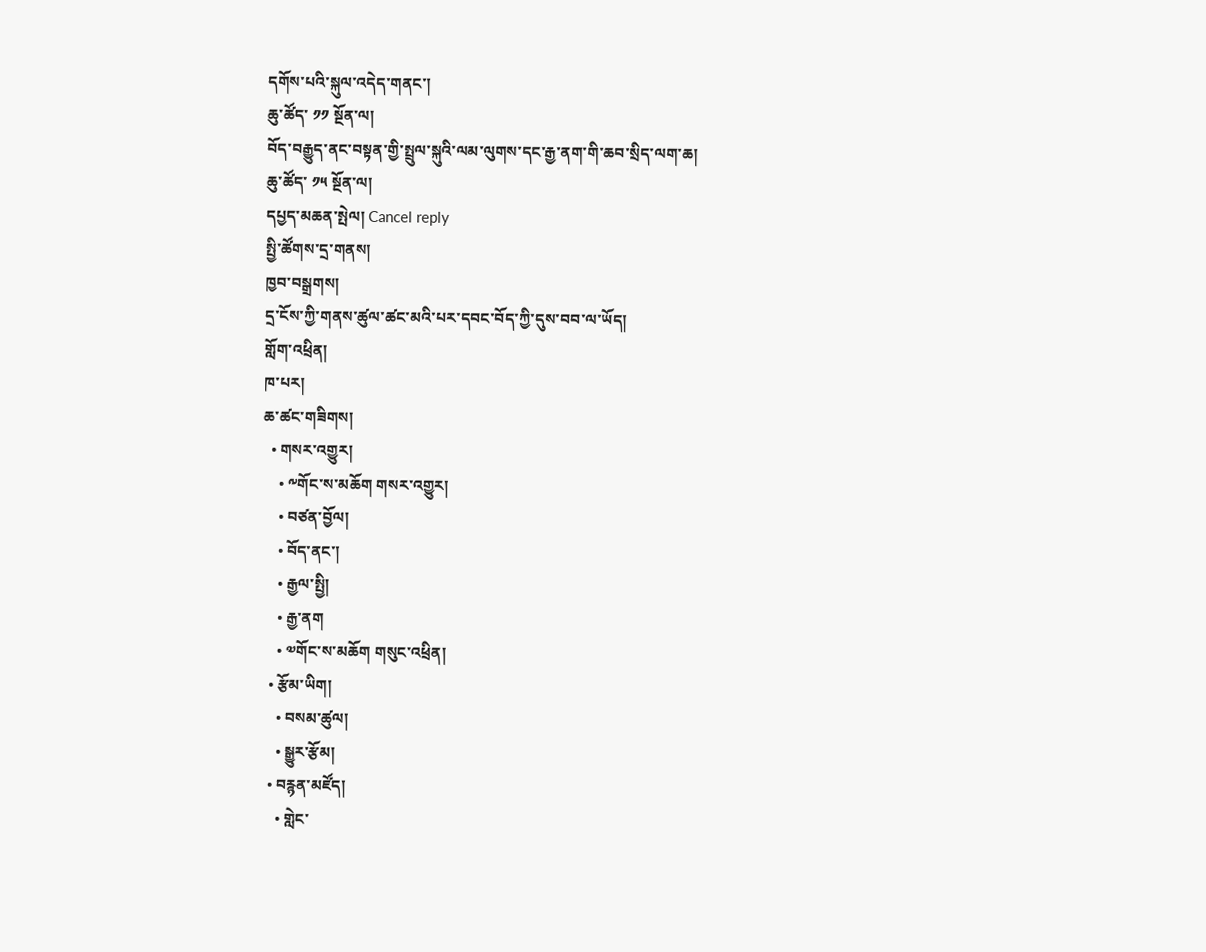དགོས་པའི་སྐུལ་འདེད་གནང་།
ཆུ་ཚོད་ ༡༡ སྔོན་ལ།
བོད་བརྒྱུད་ནང་བསྟན་གྱི་སྤྲུལ་སྐུའི་ལམ་ལུགས་དང་རྒྱ་ནག་གི་ཆབ་སྲིད་ལག་ཆ།
ཆུ་ཚོད་ ༡༥ སྔོན་ལ།
དཔྱད་མཆན་སྤེལ། Cancel reply
སྤྱི་ཚོགས་དྲ་གནས།
ཁྱབ་བསྒྲགས།
དྲ་ངོས་ཀྱི་གནས་ཚུལ་ཚང་མའི་པར་དབང་བོད་ཀྱི་དུས་བབ་ལ་ཡོད།
གློག་འཕྲིན།
ཁ་པར།
ཆ་ཚང་གཟིགས།
  • གསར་འགྱུར།
    • ༸གོང་ས་མཆོག གསར་འགྱུར།
    • བཙན་བྱོལ།
    • བོད་ནང་།
    • རྒྱལ་སྤྱི།
    • རྒྱ་ནག
    • ༧གོང་ས་མཆོག གསུང་འཕྲིན།
  • རྩོམ་ཡིག།
    • བསམ་ཚུལ།
    • སྒྱུར་རྩོམ།
  • བརྙན་མཛོད།
    • གླེང་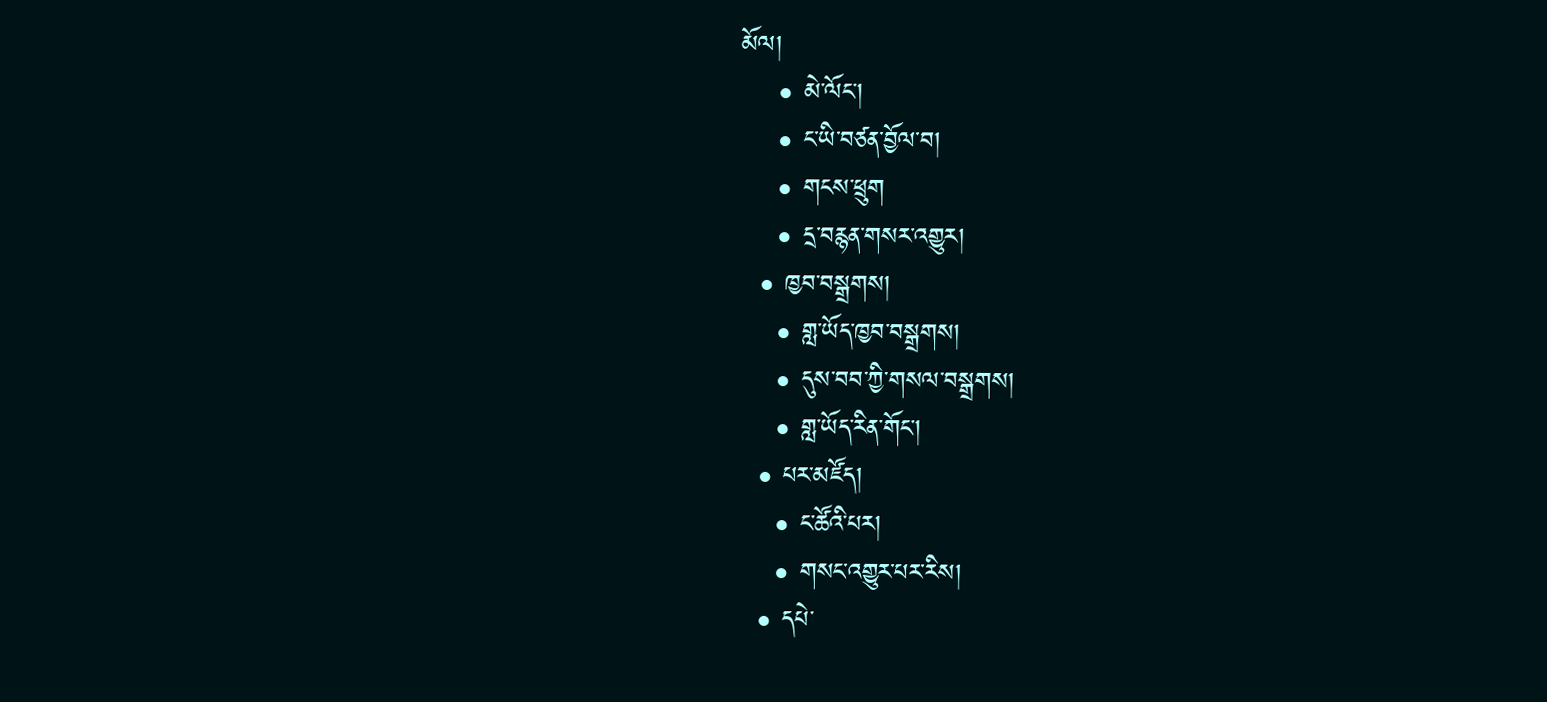མོལ།
    • མེ་ལོང་།
    • ང་ཡི་བཙན་བྱོལ་བ།
    • གངས་ཕྲུག
    • དྲ་བརྙན་གསར་འགྱུར།
  • ཁྱབ་བསྒྲགས།
    • གླ་ཡོད་ཁྱབ་བསྒྲགས།
    • དུས་བབ་ཀྱི་གསལ་བསྒྲགས།
    • གླ་ཡོད་རིན་གོང་།
  • པར་མཛོད།
    • ང་ཚོའི་པར།
    • གསང་འགྱུར་པར་རིས།
  • དཔེ་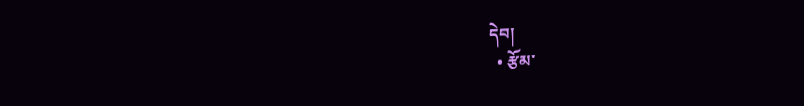དེབ།
  • རྩོམ་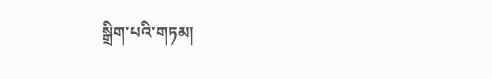སྒྲིག་པའི་གཏམ།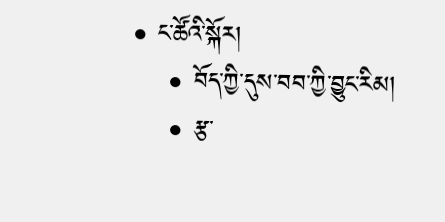• ང་ཚོའི་སྐོར།
    • བོད་ཀྱི་དུས་བབ་ཀྱི་བྱུང་རིམ།
    • རྩ་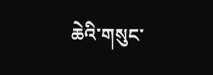ཆེའི་གསུང་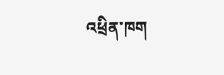འཕྲིན་ཁག